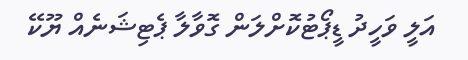އަލީ ވަހީދު ޑީޕޯޓުކޮށްލަން ގޮވާލާ ޕެޓިޝަނެއް ޔޫކޭ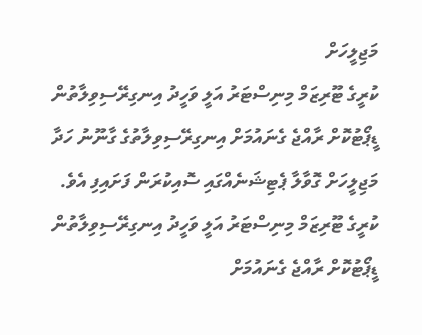މަޖިލީހަށް
ކުރީގެ ޓޫރިޒަމް މިނިސްޓަރު އަލީ ވަހީދު އިނގިރޭސިވިލާތުން ޑީޕޯޓުކޮށް ރާއްޖެ ގެނައުމަށް އިނގިރޭސިވިލާތުގެ ގާނޫނު ހަދާ މަޖިލީހަށް ގޮވާލާ ޕެޓިޝަނެއްގައި ސޮއިކުރަން ފަށައިފި އެވެ.
ކުރީގެ ޓޫރިޒަމް މިނިސްޓަރު އަލީ ވަހީދު އިނގިރޭސިވިލާތުން ޑީޕޯޓުކޮށް ރާއްޖެ ގެނައުމަށް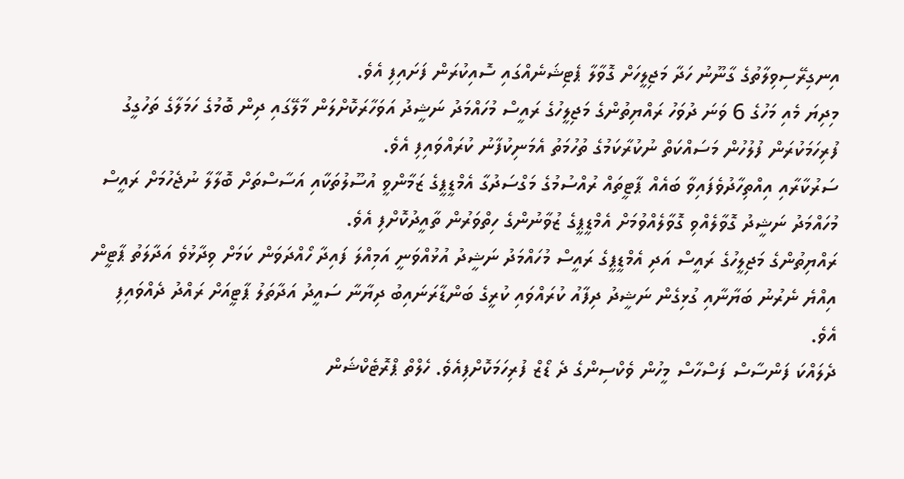އިނގިރޭސިވިލާތުގެ ގާނޫނު ހަދާ މަޖިލީހަށް ގޮވާލާ ޕެޓިޝަނެއްގައި ސޮއިކުރަން ފަށައިފި އެވެ.
މިދިޔަ މެއި މަހުގެ 6 ވަނަ ދުވަހު ރައްޔިތުންގެ މަޖިލީހުގެ ރައީސް މުހައްމަދު ނަޝީދު އަވަހާރަކޮށްލަން މާލޭގައި ދިން ބޮމުގެ ހަމަލާގެ ތަހުގީގު ފުރިހަމަކުރަން ފުލުހުން މަސައްކަތް ނުކުރާކަމުގެ ތުހުމަތު އެމަނިކުފާނު ކުރައްވައިފި އެވެ.
ސަރުކާރާއި އިއްތިހާދުވެފައިވާ ބައެއް ޕާޓީތައް ރުއްސުމުގެ މަގްސަދުގާ އެމްޑީޕީގެ ޒަމާންވީ އުސޫލުތަކާއި އަސާސްތަށް ބޮލާލާ ނުޖެހުމަށް ރައީސް މުހައްމަދު ނަޝީދު ގޮވާލެއްވި ގޮވާލެއްވުމަށް އެމްޑީޕީގެ ޒުވާނުންގެ ހިތްވަރުން ތާއީދުކޮށްފި އެވެ.
ރައްޔިތުންގެ މަޖިލީހުގެ ރައީސް އަދި އެމްޑީޕީގެ ރައީސް މުހައްމަދު ނަޝީދު އުޅުއްވަނީ އަމިއްލަ ފައިދާ ހޯއްދަވަން ކަމަށް ވިދާޅުވެ އަދާލަތު ޕާޓީން އިއްޔެ ނެރުނު ބަޔާނާއި ގުޅިގެން ނަޝީދު ދިފާއު ކުރައްވައި ކުރީގެ ބަންޑާރަނައިބު ދިޔާނާ ސައީދު އަދާތަލު ޕާޓީއަށް ރައްދު ދެއްވައިފި އެވެ.
ދެލައްކަ ފަންސާސް ފަސްހާސް މީހުން ވެކްސިންގެ ދެ ޑޯޒް ފުރިހަމަކޮށްފިއެވެ. ހެލްތް ޕްރޮޓެކްޝަން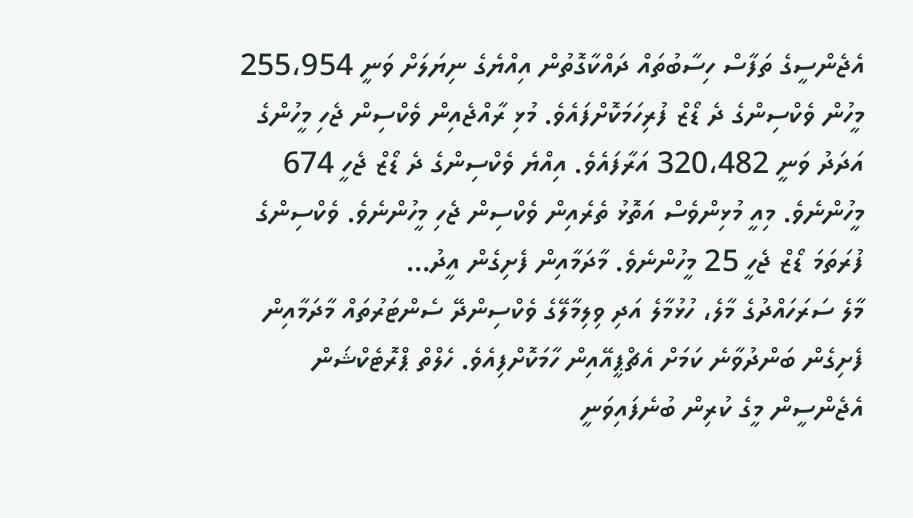އެޖެންސީގެ ތަފާސް ހިސާބުތައް ދައްކާގޮތުން އިއްޔެގެ ނިޔަލަށް ވަނީ 255،954 މީހުން ވެކްސިންގެ ދެ ޑޯޒް ފުރިހަމަކޮށްފައެވެ. މުޅި ރާއްޖެއިން ވެކްސިން ޖެހި މީހުންގެ އަދަދު ވަނީ 320،482 އަރާފައެވެ. އިއްޔެ ވެކްސިންގެ ދެ ޑޯޒް ޖެހީ 674 މީހުންނެވެ. މިއީ މުޅިންވެސް އަތޮޅު ތެރެއިން ވެކްސިން ޖެހި މީހުންނެވެ. ވެކްސިންގެ ފުރަތަމަ ޑޯޒް ޖެހީ 25 މީހުންނެވެ. މާދަމާއިން ފެށިގެން އީދު…
މާލެ ސަރަހައްދުގެ މާލެ، ހުޅުމާލެ އަދި ވިލިމާލޭގެ ވެކްސިންދޭ ސެންޓަރުތައް މާދަމާއިން ފެށިގެން ބަންދުވާނެ ކަމަށް އެޗްޕީއޭއިން ހާމަކޮށްފިއެވެ. ހެލްތް ޕްރޮޓެކްޝަން އެޖެންސީން މީގެ ކުރިން ބުނެފައިވަނީ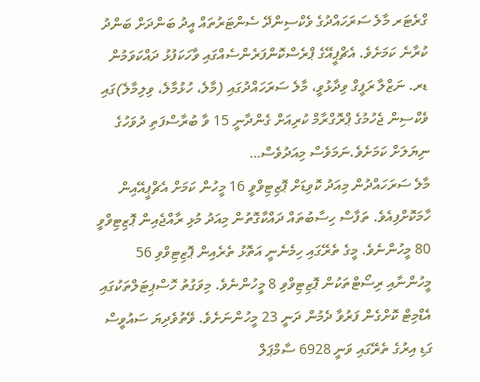ގްރެޓަރ މާލެ ސަރަހައްދުގެ ވެކްސިންދޭ ސެންޓަރުތައް އީދު ބަންދަށް ބަންދު ކުރާނެ ކަމަށެވެ. އެޗްޕީއޭގެ ޕްރެސްކޮންފަރެންސެއްގައި ވާހަކަފުޅު ދައްކަވަމުން ޑރ. ނަޒްލާ ރަފީގް ވިދާޅުވީ، މާލެ ސަރަހައްދުގައި (މާލެ، ހުޅުމާލެ، ވިލިމާލެ)ގައި ވެކްސިން ޖެހުމުގެ ޕްރޮގްރާމް ކުރިއަށް ގެންދާނީ 15 ވާ ބުރާސްފަތި ދުވަހުގެ ނިޔަލަށް ކަމަށެވެ.ނަމަވެސް މިއަދުވެސް…
މާލެ ސަރަހައްދުން މިއަދު ކޮވިޑަށް ޕޮޒިޓިވްވީ 16 މީހުން ކަމަށް އެޗްޕީއޭއިން ހާމަކޮށްފިއެވެ. ތަފާސް ހިސާބުތައް ދައްކާގޮތުން މިއަދު މުޅި ރާއްޖެއިން ޕޮޒިޓިވްވީ 80 މީހުންނެވެ. މީގެ ތެރޭގައި ހިމެނެނީ އަތޮޅު ތެރެއިން ޕޮޒިޓިވްވި 56 މީހުންނާއި ރިސޯޓްތަކުން ޕޮޒިޓިވްވި 8 މީހުންނެވެ. މިވަގުތު ހޮސްޕިޓަލްތަކުގައި އެޑްމިޓް ކޮށްގެން ފަރުވާ ދެމުން ދަނީ 23 މީހުންނަށެވެ. ވޭތުވެދިޔަ ސައުވީސް ގަޑި އިރުގެ ތެރޭގައި ވަނީ 6928 ސާމްޕަލް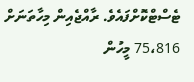ޓެސްޓްކޮށްފައެވެ. ރާއްޖެއިން މިހާތަނަށް 75،816 މީހުން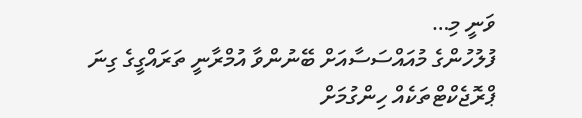ވަނީ މި…
ފުލުހުންގެ މުއައްސަސާއަށް ބޭނުންވާ އުމްރާނީ ތަރައްގީގެ ގިނަ ޕްރޮޖެކްޓްތަކެއް ހިންގުމަށް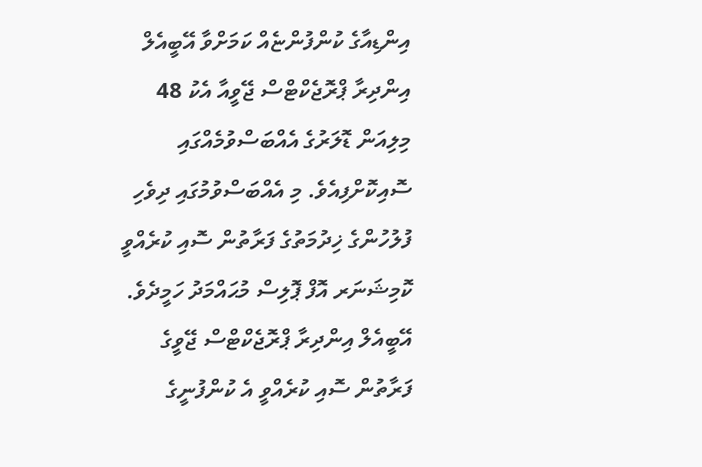އިންޑިއާގެ ކުންފުންޏެއް ކަމަށްވާ އޭބީއެލް އިންދިރާ ޕްރޮޖެކްޓްސް ޖޭވީއާ އެކު 48 މިލިއަން ޑޮލަރުގެ އެއްބަސްވުމެއްގައި ސޮއިކޮށްފިއެވެ. މި އެއްބަސްވުމުގައި ދިވެހި ފުލުހުންގެ ޚިދުމަތުގެ ފަރާތުން ސޮއި ކުރެއްވީ ކޮމިޝަނަރ އޮފް ޕޮލިސް މުޙައްމަދު ހަމީދެވެ. އޭބީއެލް އިންދިރާ ޕްރޮޖެކްޓްސް ޖޭވީގެ ފަރާތުން ސޮއި ކުރެއްވީ އެ ކުންފުނީގެ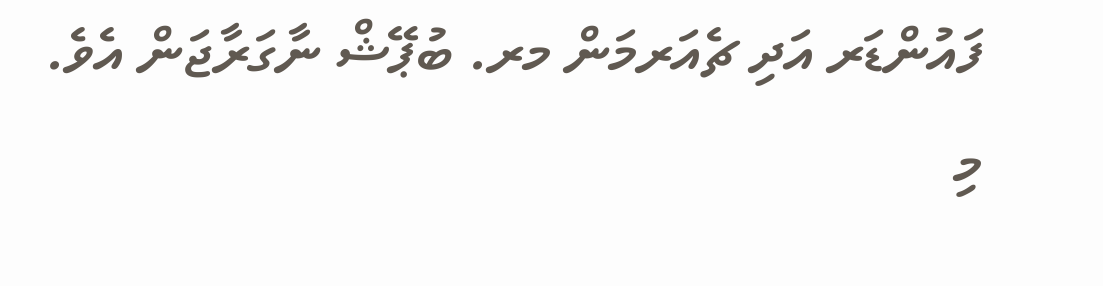ފައުންޑަރ އަދި ޗެއަރމަން މރ. ބުޕޭޝް ނާގަރާޖަން އެވެ. މި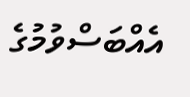އެއްބަސްވުމުގެ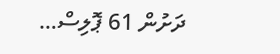ދަށުން 61 ޕޮލިސް…